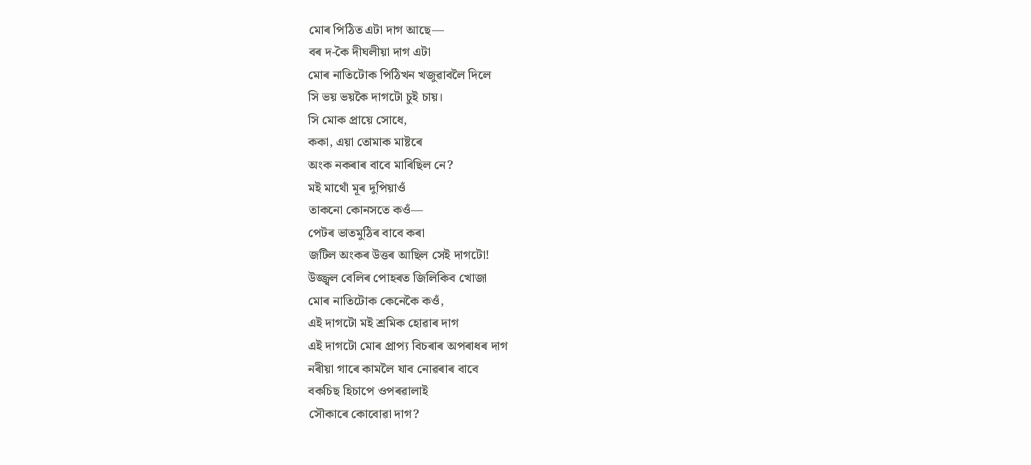মোৰ পিঠিত এটা দাগ আছে—
বৰ দ-কৈ দীঘলীয়া দাগ এটা
মোৰ নাতিটোক পিঠিখন খজুৱাবলৈ দিলে
সি ভয় ভয়কৈ দাগটো চুই চায়।
সি মোক প্ৰায়ে সোধে,
ককা, এয়া তোমাক মাষ্টৰে
অংক নকৰাৰ বাবে মাৰিছিল নে?
মই মাথোঁ মূৰ দুপিয়াওঁ
তাকনো কোনসতে কওঁ—
পেটৰ ভাতমুঠিৰ বাবে কৰা
জটিল অংকৰ উত্তৰ আছিল সেই দাগটো!
উজ্জ্বল বেলিৰ পোহৰত জিলিকিব খোজা
মোৰ নাতিটোক কেনেকৈ কওঁ,
এই দাগটো মই শ্ৰমিক হোৱাৰ দাগ
এই দাগটো মোৰ প্ৰাপ্য বিচৰাৰ অপৰাধৰ দাগ
নৰীয়া গাৰে কামলৈ যাব নোৱৰাৰ বাবে
বকচিছ হিচাপে ওপৰৱালাই
সৌকাৰে কোবোৱা দাগ?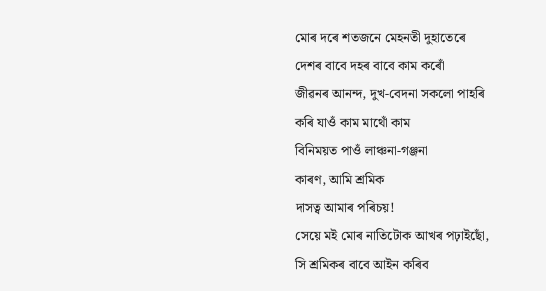মোৰ দৰে শতজনে মেহনতী দুহাতেৰে
দেশৰ বাবে দহৰ বাবে কাম কৰোঁ
জীৱনৰ আনন্দ, দুখ-বেদনা সকলো পাহৰি
কৰি যাওঁ কাম মাথোঁ কাম
বিনিময়ত পাওঁ লাঞ্চনা-গঞ্জনা
কাৰণ, আমি শ্ৰমিক
দাসত্ব আমাৰ পৰিচয়!
সেয়ে মই মোৰ নাতিটোক আখৰ পঢ়াইছোঁ,
সি শ্ৰমিকৰ বাবে আইন কৰিব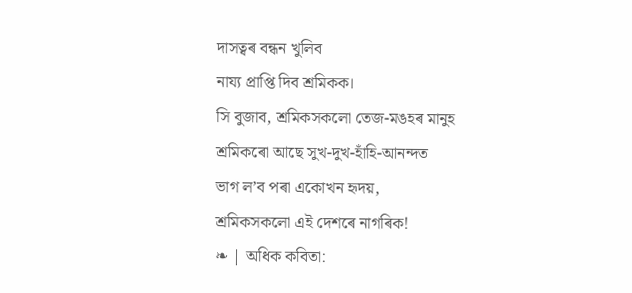দাসত্বৰ বন্ধন খুলিব
নায্য প্ৰাপ্তি দিব শ্ৰমিকক।
সি বুজাব, শ্ৰমিকসকলো তেজ-মঙহৰ মানুহ
শ্ৰমিকৰো আছে সুখ-দুখ-হাঁহি-আনন্দত
ভাগ লʼব পৰা একোখন হৃদয়,
শ্ৰমিকসকলো এই দেশৰে নাগৰিক!
❧ | অধিক কবিতা: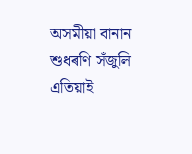অসমীয়া বানান শুধৰণি সঁজুলি
এতিয়াই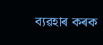ব্যৱহাৰ কৰক